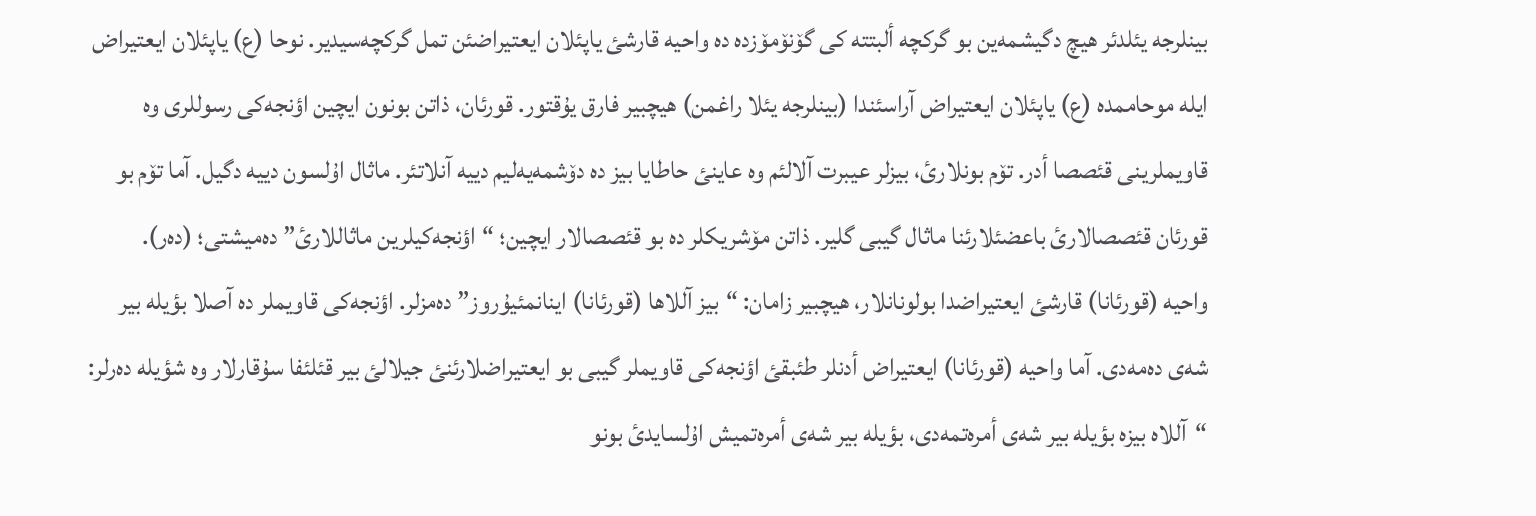بینلرجە یئلدئر هیچ دگیشمەین بو گرکچە ألبتتە کی گۆنۆمۆزدە دە واحیە قارشئ یاپئلان ایعتیراضئن تمل گرکچەسیدیر. نوحا (ع) یاپئلان ایعتیراض ایلە موحاممدە (ع) یاپئلان ایعتیراض آراسئندا (بینلرجە یئلا راغمن) هیچبیر فارق یۇقتور. قورئان، ذاتن بونون ایچین اؤنجەکی رسوللری وە قاویملرینی قئصصا أدر. تۆم بونلارئ، بیزلر عیبرت آلالئم وە عاینئ حاطایا بیز دە دۆشمەیەلیم دییە آنلاتئر. ماثال اۇلسون دییە دگیل. آما تۆم بو قورئان قئصصالارئ باعضئلارئنا ماثال گیبی گلیر. ذاتن مۆشریکلر دە بو قئصصالار ایچین؛ “اؤنجەکیلرین ماثاللارئ” دەمیشتی؛ (دەر).
واحیە (قورئانا) قارشئ ایعتیراضدا بولونانلار، هیچبیر زامان: “بیز آللاها (قورئانا) اینانمئیۇروز” دەمزلر. اؤنجەکی قاویملر دە آصلا بؤیلە بیر شەی دەمەدی. آما واحیە (قورئانا) ایعتیراض أدنلر طئبقئ اؤنجەکی قاویملر گیبی بو ایعتیراضلارئنئ جیلالئ بیر قئلئفا سۇقارلار وە شؤیلە دەرلر:
“آللاە بیزە بؤیلە بیر شەی أمرەتمەدی، بؤیلە بیر شەی أمرەتمیش اۇلسایدئ بونو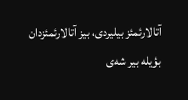آتالارئمئز بیلیردی، بیز آتالارئمئزدان بؤیلە بیر شەی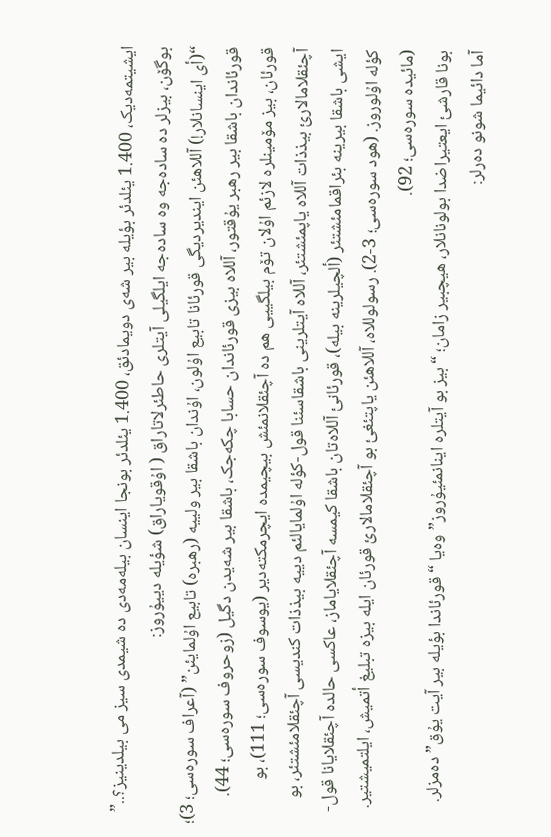ایشیتمەدیک، 1.400 یئلدئر بؤیلە بیر شەی دویمادئق، 1.400 یئلدئر بونجا اینسان بیلەمەدی دە شیمدی سیز می بیلدینیز؟..”
بوگۆن، بیزلر دە سادەجە وە سادەجە ایلگیلی آیتلری حاطئرلاتاراق ( اۇقویاراق) شؤیلە دییۇروز:
“(أی اینسانلار!) آللاهئن ایندیردیگی قورئانا تابیع اۇلون، اۇندان باشقا بیر ولییە (رهبرە) تابیع اۇلمایئن” (آعراف سورەسی؛ 3)؛ قورئاندان باشقا بیر رهبر یۇقتور، آللاە بیزی قورئاندان حسابا چکەجک، باشقا بیر شەیدن دگیل (زوحروف سورەسی؛ 44). قورئان، بیز مۆمینلرە لازئم اۇلان تۆم بیلگییی هم دە آچئقلانمئش بیچیمدە ایچرمکتەدیر (یوسوف سورەسی؛ 111)، بو آچئقلامالارئ بیذذات آللاە یاپمئشتئر، آللاە آیتلرینی باشقاسئنا قول-کؤلە اۇلمایالئم دییە بیذذات کندیسی آچئقلامئشتئر، بو ایشی باشقا بیرینە بئراقمامئشتئر (ألچیلرینە بیلە)، قورئانئ آللاەتان باشقا کیمسە آچئقلایاماز، عاکسی حالدە آچئقلایانا قول-کؤلە اۇلوروز. (هود سورەسی؛ 3-2). رسولوللاە، آللاهئن یاپتئغئ بو آچئقلامالارئ قورئان ایلە بیزە تبلیغ أتمیش، ایلتمیشتیر. (مائیدە سورەسی؛ 92).
بونا قارشئ ایعتیراضدا بولونانلار، هیچبیر زامان؛ “بیز بو آیتلرە اینانمئیۇروز” وەیا “قورئاندا بؤیلە بیر آیت یۇق” دەمزلر.
آما دائیما شونو دەرلر: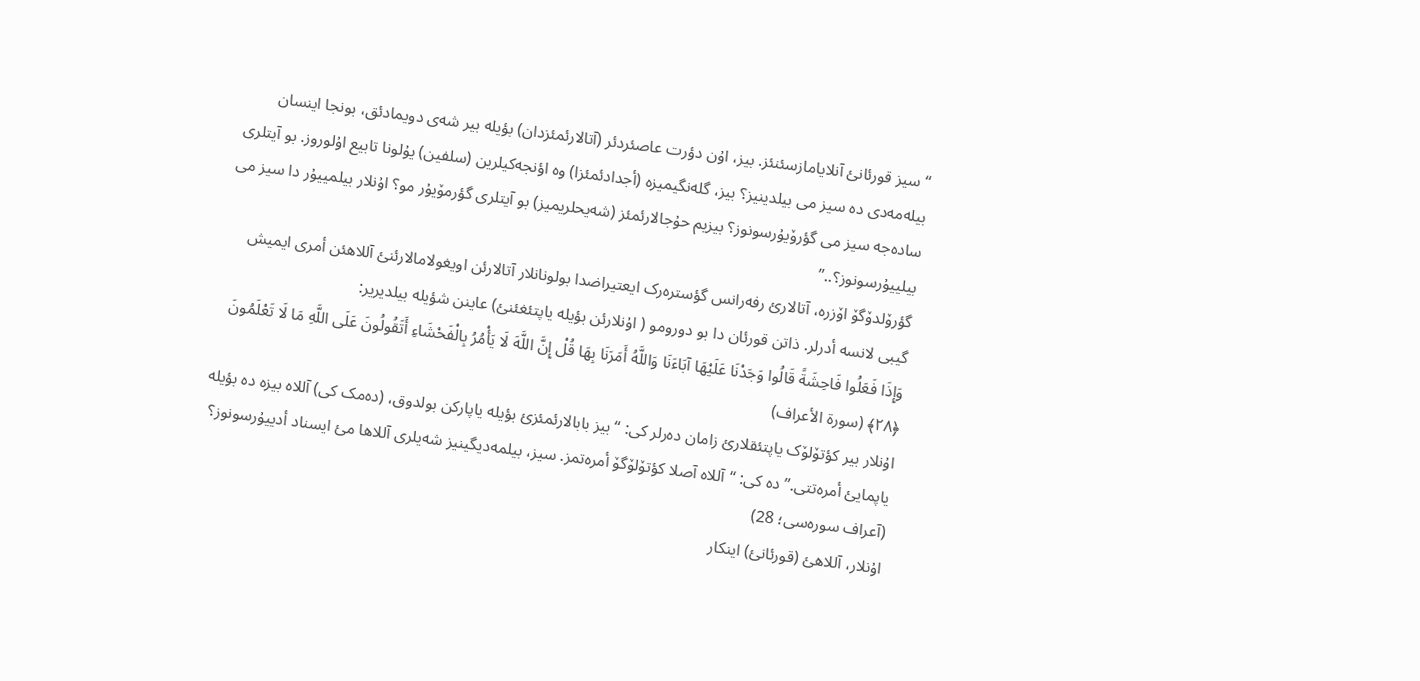“سیز قورئانئ آنلایامازسئنئز. بیز، اۇن دؤرت عاصئردئر (آتالارئمئزدان) بؤیلە بیر شەی دویمادئق، بونجا اینسان بیلەمەدی دە سیز می بیلدینیز؟ بیز، گلەنگیمیزە (أجدادئمئزا) وە اؤنجەکیلرین (سلفین) یۇلونا تابیع اۇلوروز. بو آیتلری سادەجە سیز می گؤرۆیۇرسونوز؟ بیزیم حۇجالارئمئز (شەیحلریمیز) بو آیتلری گؤرمۆیۇر مو؟ اۇنلار بیلمییۇر دا سیز می بیلییۇرسونوز؟..”
گؤرۆلدۆگۆ اۆزرە، آتالارئ رفەرانس گؤسترەرک ایعتیراضدا بولونانلار آتالارئن اویغولامالارئنئ آللاهئن أمری ایمیش گیبی لانسە أدرلر. ذاتن قورئان دا بو دورومو ( اۇنلارئن بؤیلە یاپتئغئنئ) عاینن شؤیلە بیلدیریر:
وَإِذَا فَعَلُوا فَاحِشَةً قَالُوا وَجَدْنَا عَلَيْهَا آبَاءَنَا وَاللَّهُ أَمَرَنَا بِهَا قُلْ إِنَّ اللَّهَ لَا يَأْمُرُ بِالْفَحْشَاءِ أَتَقُولُونَ عَلَى اللَّهِ مَا لَا تَعْلَمُونَ ﴿۲۸﴾ (سورة الأعراف)
اۇنلار بیر کؤتۆلۆک یاپتئقلارئ زامان دەرلر کی: “بیز بابالارئمئزئ بؤیلە یاپارکن بولدوق، (دەمک کی) آللاە بیزە دە بؤیلە یاپمایئ أمرەتتی.” دە کی: “آللاە آصلا کؤتۆلۆگۆ أمرەتمز. سیز، بیلمەدیگینیز شەیلری آللاها مئ ایسناد أدییۇرسونوز؟ (آعراف سورەسی؛ 28)
اۇنلار، آللاهئ (قورئانئ) اینکار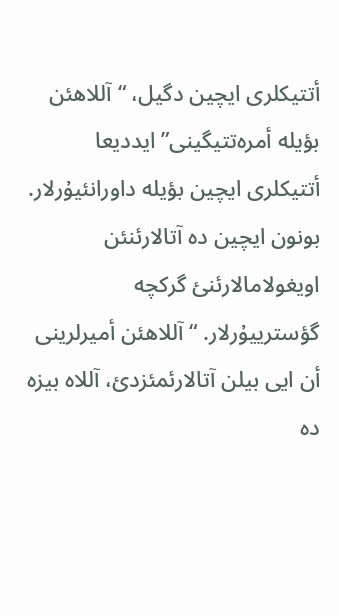أتتیکلری ایچین دگیل، “آللاهئن بؤیلە أمرەتتیگینی” ایددیعا أتتیکلری ایچین بؤیلە داورانئیۇرلار. بونون ایچین دە آتالارئنئن اویغولامالارئنئ گرکچە گؤسترییۇرلار. “آللاهئن أمیرلرینی أن ایی بیلن آتالارئمئزدئ، آللاە بیزە دە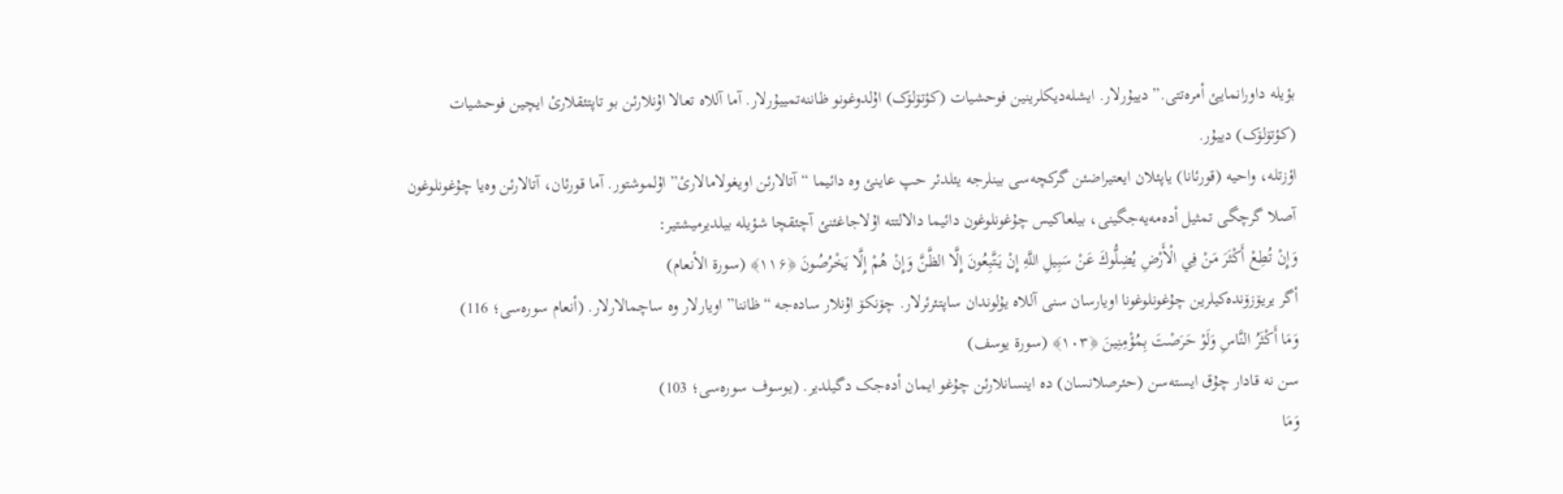بؤیلە داورانمایئ أمرەتتی.” دییۇرلار. ایشلەدیکلرینین فوحشیات (کؤتۆلۆک) اۇلدوغونو ظاننەتمییۇرلار. آما آللاە تعالا اۇنلارئن بو تاپتئقلارئ ایچین فوحشیات (کؤتۆلۆک) دییۇر.
اؤزتلە، واحیە (قورئانا) یاپئلان ایعتیراضئن گرکچەسی بینلرجە یئلدئر حپ عاینئ وە دائیما “آتالارئن اویغولامالارئ” اۇلموشتور. آما قورئان، آتالارئن وەیا چۇغونلوغون آصلا گرچگی تمثیل أدەمەیەجگینی، بیلعاکیس چۇغونلوغون دائیما دالالتتە اۇلاجاغئنئ آچئقچا شؤیلە بیلدیرمیشتیر:
وَإِنْ تُطِعْ أَكْثَرَ مَنْ فِي الْأَرْضِ يُضِلُّوكَ عَنْ سَبِيلِ اللَّهِ إِنْ يَتَّبِعُونَ إِلَّا الظَّنَّ وَإِنْ هُمْ إِلَّا يَخْرُصُونَ ﴿۱۱۶﴾ (سورة الأنعام)
أگر یریۆزۆندەکیلرین چۇغونلوغونا اویارسان سنی آللاە یۇلوندان ساپتئرئرلار. چۆنکۆ اۇنلار سادەجە “ظاننا” اویارلار وە ساچمالارلار. (أنعام سورەسی؛ 116)
وَمَا أَكْثَرُ النَّاسِ وَلَوْ حَرَصْتَ بِمُؤْمِنِينَ ﴿۱۰۳﴾ (سورة یوسف)
سن نە قادار چۇق ایستەسن (حئرصلانسان) دە اینسانلارئن چۇغو ایمان أدەجک دگیلدیر. (یوسوف سورەسی؛ 103)
وَمَا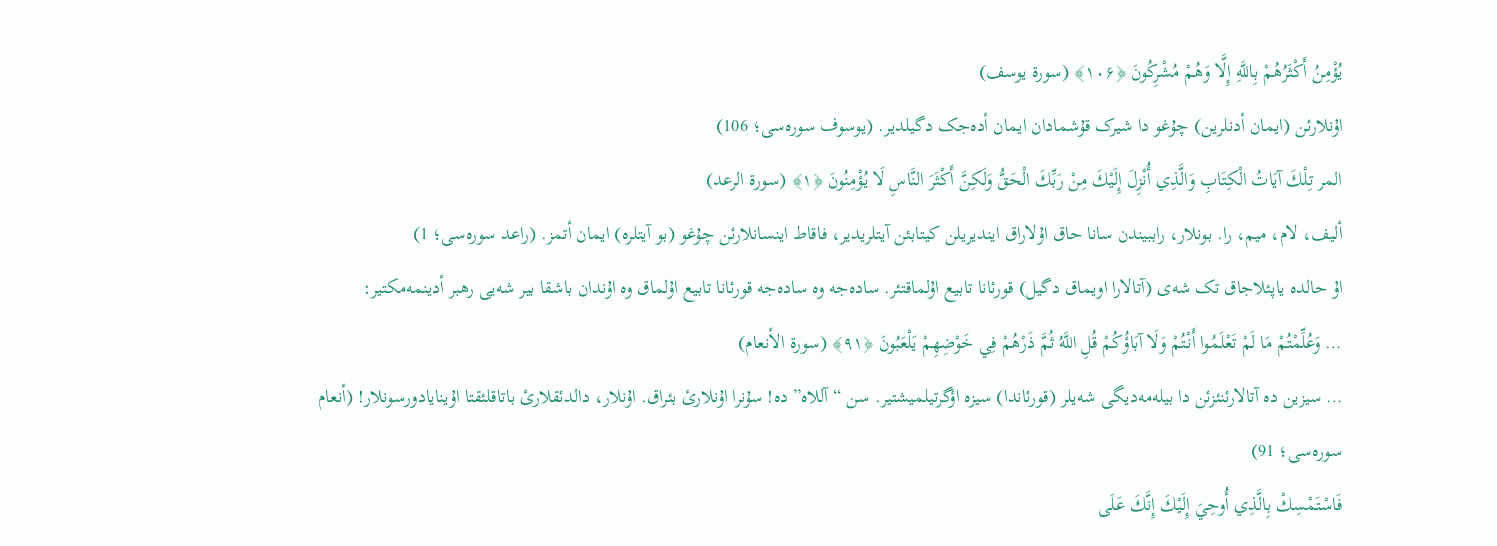يُؤْمِنُ أَكْثَرُهُمْ بِاللَّهِ إِلَّا وَهُمْ مُشْرِكُونَ ﴿۱۰۶﴾ (سورة یوسف)
اۇنلارئن (ایمان أدنلرین) چۇغو دا شیرک قۇشمادان ایمان أدەجک دگیلدیر. (یوسوف سورەسی؛ 106)
المر تِلْكَ آيَاتُ الْكِتَابِ وَالَّذِي أُنْزِلَ إِلَيْكَ مِنْ رَبِّكَ الْحَقُّ وَلَكِنَّ أَكْثَرَ النَّاسِ لَا يُؤْمِنُونَ ﴿۱﴾ (سورة الرعد)
ألیف، لام، میم، را. بونلار، راببیندن سانا حاق اۇلاراق ایندیریلن کیتابئن آیتلریدیر، فاقاط اینسانلارئن چۇغو (بو آیتلرە) ایمان أتمز. (راعد سورەسی؛ 1)
اۇ حالدە یاپئلاجاق تک شەی (آتالارا اویماق دگیل) قورئانا تابیع اۇلماقتئر. سادەجە وە سادەجە قورئانا تابیع اۇلماق وە اۇندان باشقا بیر شەیی رهبر أدینمەمکتیر:
… وَعُلِّمْتُمْ مَا لَمْ تَعْلَمُوا أَنْتُمْ وَلَا آبَاؤُكُمْ قُلِ اللَّهُ ثُمَّ ذَرْهُمْ فِي خَوْضِهِمْ يَلْعَبُونَ ﴿۹۱﴾ (سورة الأنعام)
… سیزین دە آتالارئنئزئن دا بیلەمەدیگی شەیلر (قورئاندا) سیزە اؤگرتیلمیشتیر. سن “آللاە” دە! سۇنرا اۇنلارئ بئراق. اۇنلار، دالدئقلارئ باتاقلئقتا اۇینایادورسونلار! (أنعام سورەسی؛ 91)
فَاسْتَمْسِكْ بِالَّذِي أُوحِيَ إِلَيْكَ إِنَّكَ عَلَى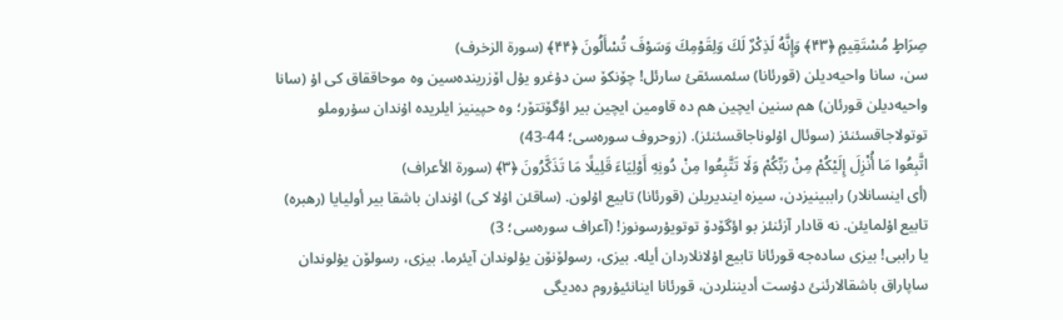صِرَاطٍ مُسْتَقِيمٍ ﴿۴۳﴾ وَإِنَّهُ لَذِكْرٌ لَكَ وَلِقَوْمِكَ وَسَوْفَ تُسْأَلُونَ ﴿۴۴﴾ (سورة الزخرف)
سن، سانا واحیەدیلن (قورئانا) سئمسئقئ سارئل! چۆنکۆ سن دۇغرو یۇل اۆزریندەسین وە موحاققاق کی اۇ (سانا واحیەدیلن قورئان) هم سنین ایچین هم دە قاومین ایچین بیر اؤگۆتتۆر؛ وە حپینیز ایلریدە اۇندان سۇروملو توتولاجاقسئنئز (سوئال اۇلوناجاقسئنئز). (زوحروف سورەسی؛ 44-43)
اتَّبِعُوا مَا أُنْزِلَ إِلَيْكُمْ مِنْ رَبِّكُمْ وَلَا تَتَّبِعُوا مِنْ دُونِهِ أَوْلِيَاءَ قَلِيلًا مَا تَذَكَّرُونَ ﴿۳﴾ (سورة الأعراف)
(أی اینسانلار) راببینیزدن، سیزە ایندیریلن (قورئانا) تابیع اۇلون. (ساقئن اۇلا کی) اۇندان باشقا بیر أولیایا (رهبرە) تابیع اۇلمایئن. نە قادار آزئنئز بو اؤگۆدۆ توتویۇرسونوز! (آعراف سورەسی؛ 3)
یا راببی! بیزی سادەجە قورئانا تابیع اۇلانلاردان أیلە. بیزی، رسولۆنۆن یۇلوندان آیئرما. بیزی، رسولۆن یۇلوندان ساپاراق باشقالارئنئ دۇست أدیننلردن، قورئانا اینانئیۇروم دەدیگی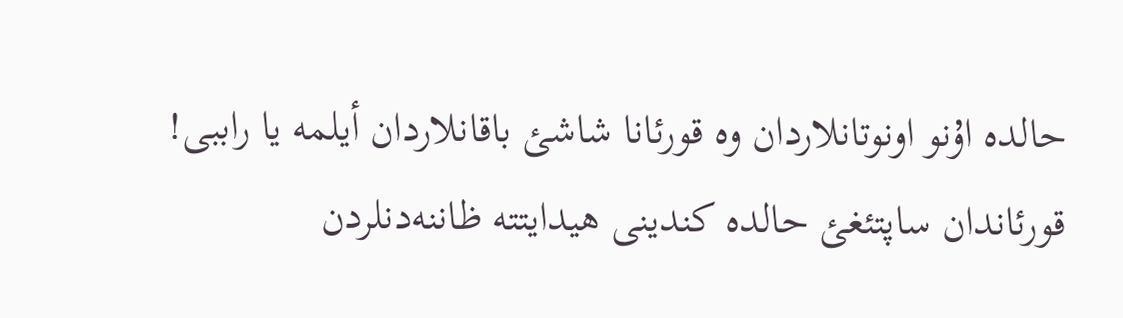حالدە اۇنو اونوتانلاردان وە قورئانا شاشئ باقانلاردان أیلمە یا راببی! قورئاندان ساپتئغئ حالدە کندینی هیدایتتە ظاننەدنلردن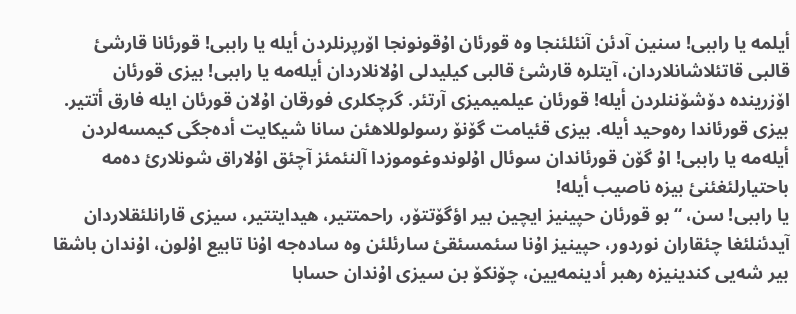أیلمە یا راببی! سنین آدئن آنئلئنجا وە قورئان اۇقونونجا اۆرپرنلردن أیلە یا راببی! قورئانا قارشئ قالبی قاتئلاشانلاردان، آیتلرە قارشئ قالبی کیلیدلی اۇلانلاردان أیلەمە یا راببی! بیزی قورئان اۆزریندە دۆشۆننلردن أیلە! قورئان عیلمیمیزی آرتئر. گرچکلری فورقان اۇلان قورئان ایلە فارق أتتیر. بیزی قورئاندا رەوحید أیلە. بیزی قئیامت گۆنۆ رسولوللاهئن سانا شیکایت أدەجگی کیمسەلردن أیلەمە یا راببی! اۇ گۆن قورئاندان سوئال اۇلوندوغوموزدا آلنئمئز آچئق اۇلاراق شونلارئ دەمە باحتیارلئغئنئ بیزە ناصیب أیلە!
یا راببی! سن، “بو قورئان حپینیز ایچین بیر اؤگۆتتۆر، راحمتتیر، هیدایتتیر، سیزی قارانلئقلاردان آیدئنلئغا چئقاران نوردور، حپینیز اۇنا سئمسئقئ سارئلئن وە سادەجە اۇنا تابیع اۇلون، اۇندان باشقا بیر شەیی کندینیزە رهبر أدینمەیین، چۆنکۆ بن سیزی اۇندان حسابا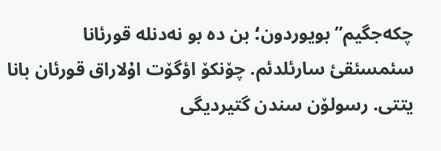چکەجگیم” بویوردون؛ بن دە بو نەدنلە قورئانا سئمسئقئ سارئلدئم. چۆنکۆ اؤگۆت اۇلاراق قورئان بانا یتتی. رسولۆن سندن گتیردیگی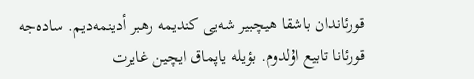قورئاندان باشقا هیچبیر شەیی کندیمە رهبر أدینمەدیم. سادەجە قورئانا تابیع اۇلدوم. بؤیلە یاپماق ایچین غایرت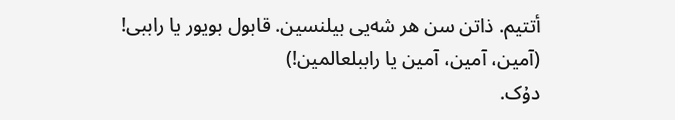أتتیم. ذاتن سن هر شەیی بیلنسین. قابول بویور یا راببی! (آمین، آمین، آمین یا راببلعالمین!)
دۇک.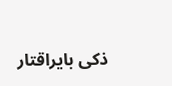ذکی بایراقتار